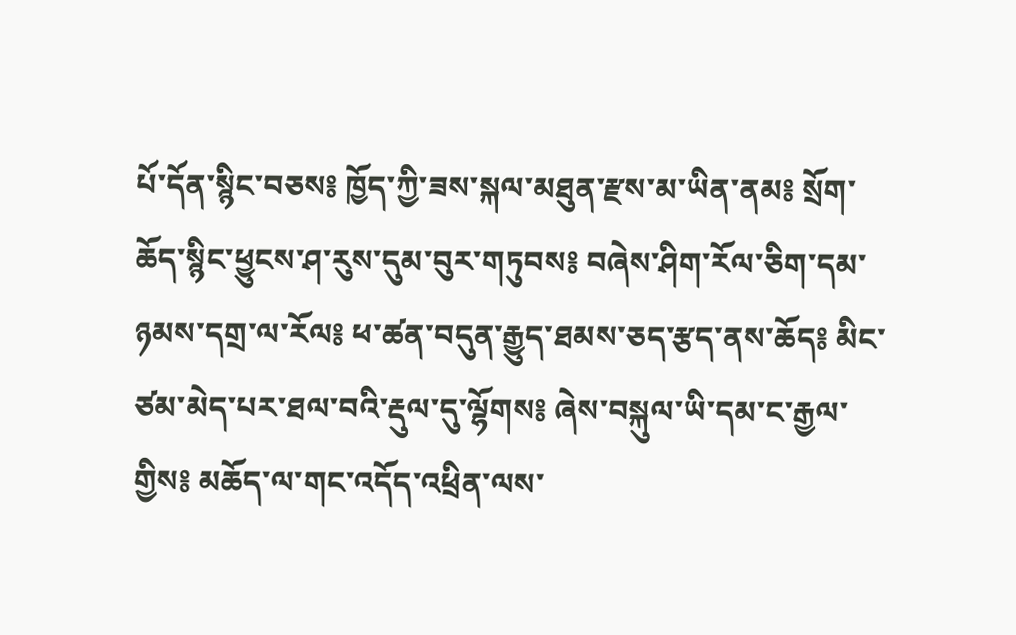པོ་དོན་སྙིང་བཅས༔ ཁྱོད་ཀྱི་ཟས་སྐལ་མཐུན་རྫས་མ་ཡིན་ནམ༔ སྲོག་ཆོད་སྙིང་ཕྱུངས་ཤ་རུས་དུམ་བུར་གཏུབས༔ བཞེས་ཤིག་རོལ་ཅིག་དམ་ཉམས་དགྲ་ལ་རོལ༔ ཕ་ཚན་བདུན་རྒྱུད་ཐམས་ཅད་རྩད་ནས་ཆོད༔ མིང་ཙམ་མེད་པར་ཐལ་བའི་རྡུལ་དུ་ལྷོགས༔ ཞེས་བསྐུལ་ཡི་དམ་ང་རྒྱལ་གྱིས༔ མཆོད་ལ་གང་འདོད་འཕྲིན་ལས་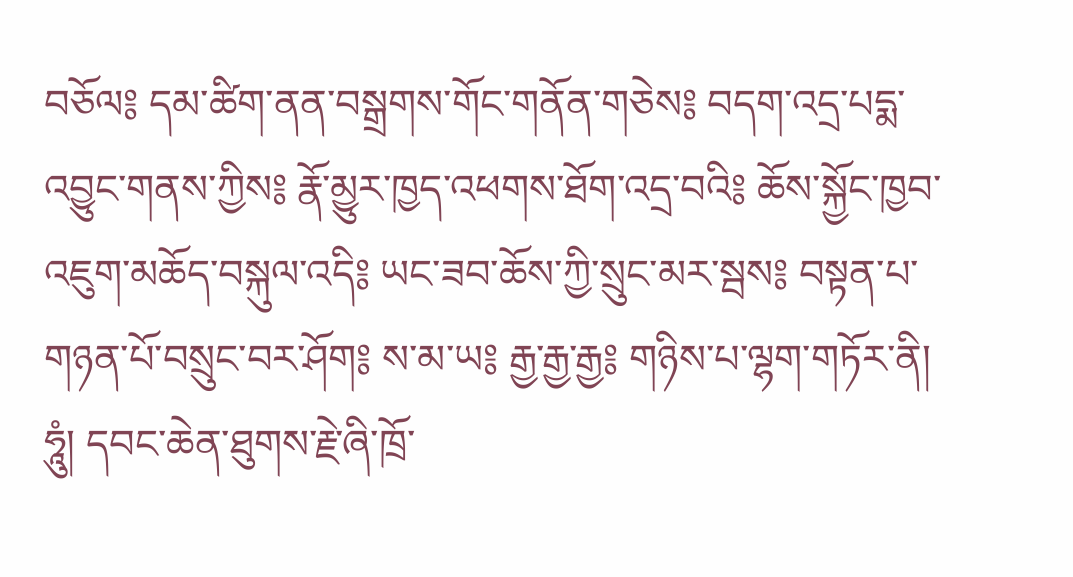བཅོལ༔ དམ་ཚིག་ནན་བསྒྲགས་གོང་གནོན་གཅེས༔ བདག་འདྲ་པདྨ་འབྱུང་གནས་ཀྱིས༔ རྣོ་མྱུར་ཁྱད་འཕགས་ཐོག་འདྲ་བའི༔ ཆོས་སྐྱོང་ཁྱབ་འཇུག་མཆོད་བསྐུལ་འདི༔ ཡང་ཟབ་ཆོས་ཀྱི་སྲུང་མར་སྦས༔ བསྟན་པ་གཉན་པོ་བསྲུང་བར་ཤོག༔ ས་མ་ཡ༔ རྒྱ་རྒྱ་རྒྱ༔ གཉིས་པ་ལྷག་གཏོར་ནི། ཧཱུཾ། དབང་ཆེན་ཐུགས་རྗེ་ཞི་ཁྲོ་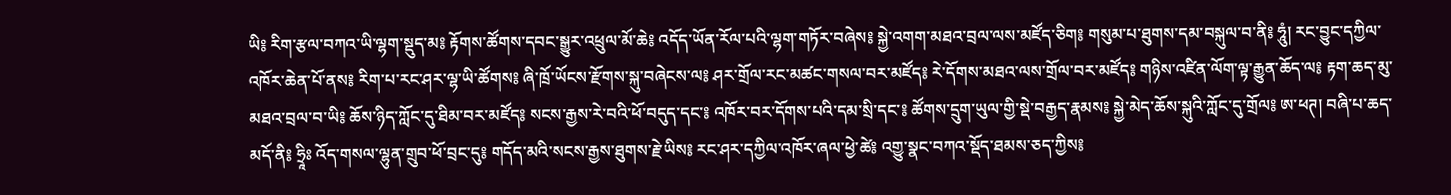ཡི༔ རིག་རྩལ་བཀའ་ཡི་ལྷག་སྡུད་མ༔ རྟོགས་ཚོགས་དབང་སྒྱུར་འཕྲུལ་མོ་ཆེ༔ འདོད་ཡོན་རོལ་པའི་ལྷག་གཏོར་བཞེས༔ སྐྱེ་འགག་མཐའ་བྲལ་ལས་མཛོད་ཅིག༔ གསུམ་པ་ཐུགས་དམ་བསྐུལ་བ་ནི༔ ཧཱུཾ། རང་བྱུང་དཀྱིལ་འཁོར་ཆེན་པོ་ནས༔ རིག་པ་རང་ཤར་ལྷ་ཡི་ཚོགས༔ ཞི་ཁྲོ་ཡོངས་རྫོགས་སྐུ་བཞེངས་ལ༔ ཤར་གྲོལ་རང་མཚང་གསལ་བར་མཛོད༔ རེ་དོགས་མཐའ་ལས་གྲོལ་བར་མཛོད༔ གཉིས་འཛིན་ལོག་ལྟ་རྒྱུན་ཆོད་ལ༔ རྟག་ཆད་མུ་མཐའ་བྲལ་བ་ཡི༔ ཆོས་ཉིད་ཀློང་དུ་ཐིམ་བར་མཛོད༔ སངས་རྒྱས་རེ་བའི་ཕོ་བདུད་དང་༔ འཁོར་བར་དོགས་པའི་དམ་སྲི་དང་༔ ཚོགས་དྲུག་ཡུལ་གྱི་སྡེ་བརྒྱད་རྣམས༔ སྐྱེ་མེད་ཆོས་སྐུའི་ཀློང་དུ་གྲོལ༔ ཨ་ཕཊ། བཞི་པ་ཆད་མདོ་ནི༔ ཧྲཱིཿ འོད་གསལ་ལྷུན་གྲུབ་ཕོ་བྲང་དུ༔ གདོད་མའི་སངས་རྒྱས་ཐུགས་རྗེ་ཡིས༔ རང་ཤར་དཀྱིལ་འཁོར་ཞལ་ཕྱེ་ཚེ༔ འགྱུ་སྣང་བཀའ་སྡོད་ཐམས་ཅད་ཀྱིས༔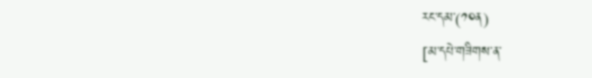རང་དམ་(༡༠ན)
[མ་དཔེ་གཟིགས་ན་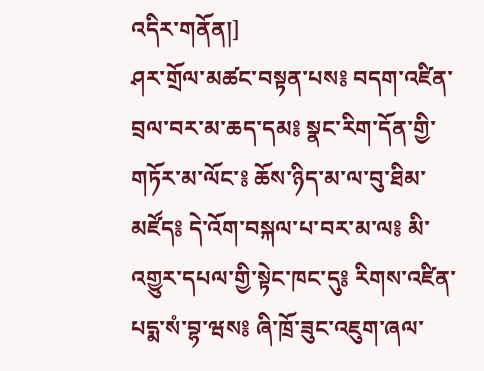འདིར་གནོན།]
ཤར་གྲོལ་མཚང་བསྟན་པས༔ བདག་འཛིན་བྲལ་བར་མ་ཆད་དམ༔ སྣང་རིག་དོན་གྱི་གཏོར་མ་ལོང་༔ ཆོས་ཉིད་མ་ལ་བུ་ཐིམ་མཛོད༔ དེ་འོག་བསྐལ་པ་བར་མ་ལ༔ མི་འགྱུར་དཔལ་གྱི་སྟེང་ཁང་དུ༔ རིགས་འཛིན་པདྨ་སཾ་བྷ་ཝས༔ ཞི་ཁྲོ་ཟུང་འཇུག་ཞལ་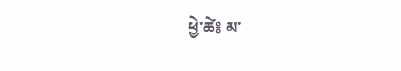ཕྱེ་ཚེ༔ མ་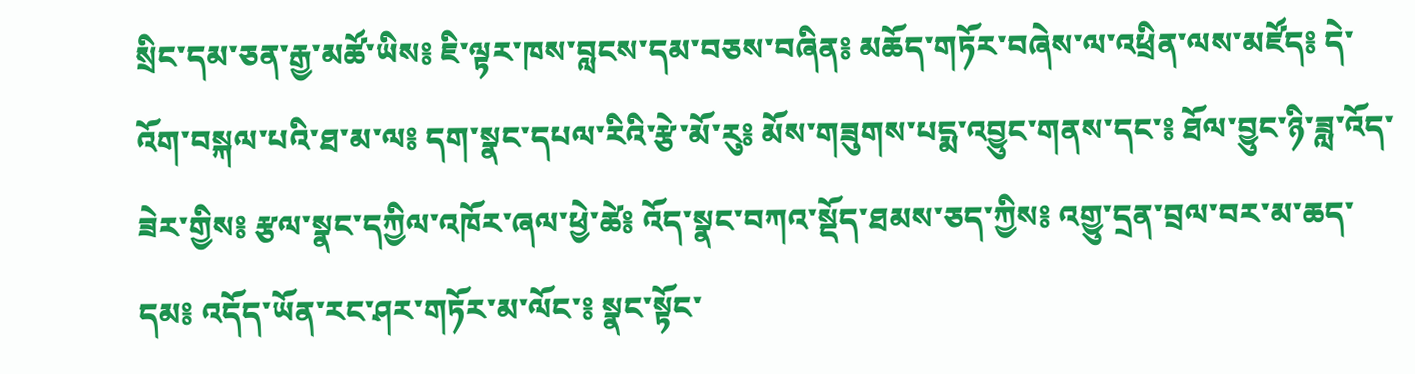སྲིང་དམ་ཅན་རྒྱ་མཚོ་ཡིས༔ ཇི་ལྟར་ཁས་བླངས་དམ་བཅས་བཞིན༔ མཆོད་གཏོར་བཞེས་ལ་འཕྲིན་ལས་མཛོད༔ དེ་འོག་བསྐལ་པའི་ཐ་མ་ལ༔ དག་སྣང་དཔལ་རིའི་རྩེ་མོ་རུ༔ མོས་གཟུགས་པདྨ་འབྱུང་གནས་དང་༔ ཐོལ་བྱུང་ཉི་ཟླ་འོད་ཟེར་གྱིས༔ རྩལ་སྣང་དཀྱིལ་འཁོར་ཞལ་ཕྱེ་ཚེ༔ འོད་སྣང་བཀའ་སྡོད་ཐམས་ཅད་ཀྱིས༔ འགྱུ་དྲན་བྲལ་བར་མ་ཆད་དམ༔ འདོད་ཡོན་རང་ཤར་གཏོར་མ་ལོང་༔ སྣང་སྟོང་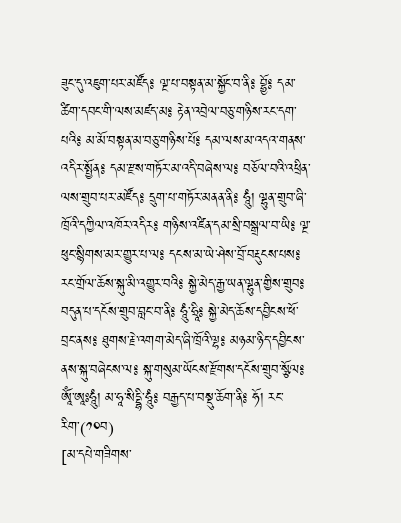ཟུང་དུ་འཇུག་པར་མཛོད༔ ལྔ་པ་བསྟན་མ་སྐྱོང་བ་ནི༔ བྷྱོ༔ དམ་ཚིག་དབང་གི་ལས་མཛད་མ༔ རྟེན་འབྲེལ་བཅུ་གཉིས་རང་དག་པའི༔ མ་མོ་བསྟན་མ་བཅུ་གཉིས་པོ༔ དམ་ལས་མ་འདའ་གནས་འདིར་སྤྱོན༔ དམ་རྫས་གཏོར་མ་འདི་བཞེས་ལ༔ བཅོལ་བའི་འཕྲིན་ལས་གྲུབ་པར་མཛོད༔ དྲུག་པ་གཏོར་མནན་ནི༔ ཧཱུཾ། ལྷུན་གྲུབ་ཞི་ཁྲོའི་དཀྱིལ་འཁོར་འདིར༔ གཉིས་འཛིན་དམ་སྲི་བསྒྲལ་བ་ཡི༔ ལྔ་ཕུང་སྙིགས་མར་གྱུར་པ་ལ༔ དངས་མ་ཡེ་ཤེས་བྲོ་བརྡུངས་པས༔ རང་གྲོལ་ཆོས་སྐུ་མི་འགྱུར་བའི༔ སྐྱེ་མེད་རྒྱ་ཡན་ལྷུན་གྱིས་གྲུབ༔ བདུན་པ་དངོས་གྲུབ་བླང་བ་ནི༔ ཧཱུཾ་ཧྲཱི༔ སྐྱེ་མེད་ཆོས་དབྱིངས་ཕོ་བྲང་ནས༔ ཐུགས་རྗེ་འགག་མེད་ཞི་ཁྲོའི་ལྷ༔ མཉམ་ཉིད་དབྱིངས་ནས་སྐུ་བཞེངས་ལ༔ སྐུ་གསུམ་ཡོངས་རྫོགས་དངོས་གྲུབ་སྩོལ༔ ཨཱོཾ་ཨཱཿཧཱུཾ། མ་ཧཱ་སིདྡྷི་ཧཱུཾ༔ བརྒྱད་པ་བསྡུ་ཆོག་ནི༔ ཧོ། རང་རིག་(༡༠བ)
[མ་དཔེ་གཟིགས་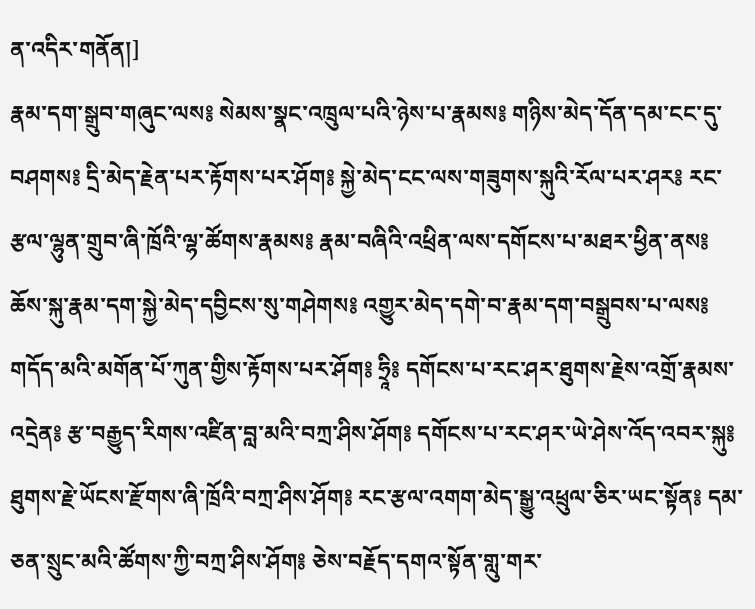ན་འདིར་གནོན།]
རྣམ་དག་སྒྲུབ་གཞུང་ལས༔ སེམས་སྣང་འཁྲུལ་པའི་ཉེས་པ་རྣམས༔ གཉིས་མེད་དོན་དམ་ངང་དུ་བཤགས༔ དྲི་མེད་རྗེན་པར་རྟོགས་པར་ཤོག༔ སྐྱེ་མེད་ངང་ལས་གཟུགས་སྐུའི་རོལ་པར་ཤར༔ རང་རྩལ་ལྷུན་གྲུབ་ཞི་ཁྲོའི་ལྷ་ཚོགས་རྣམས༔ རྣམ་བཞིའི་འཕྲིན་ལས་དགོངས་པ་མཐར་ཕྱིན་ནས༔ ཆོས་སྐུ་རྣམ་དག་སྐྱེ་མེད་དབྱིངས་སུ་གཤེགས༔ འགྱུར་མེད་དགེ་བ་རྣམ་དག་བསྒྲུབས་པ་ལས༔ གདོད་མའི་མགོན་པོ་ཀུན་གྱིས་རྟོགས་པར་ཤོག༔ ཧྲཱི༔ དགོངས་པ་རང་ཤར་ཐུགས་རྗེས་འགྲོ་རྣམས་འདྲེན༔ རྩ་བརྒྱུད་རིགས་འཛིན་བླ་མའི་བཀྲ་ཤིས་ཤོག༔ དགོངས་པ་རང་ཤར་ཡེ་ཤེས་འོད་འབར་སྐུ༔ ཐུགས་རྗེ་ཡོངས་རྫོགས་ཞི་ཁྲོའི་བཀྲ་ཤིས་ཤོག༔ རང་རྩལ་འགག་མེད་སྒྱུ་འཕྲུལ་ཅིར་ཡང་སྟོན༔ དམ་ཅན་སྲུང་མའི་ཚོགས་ཀྱི་བཀྲ་ཤིས་ཤོག༔ ཅེས་བརྗོད་དགའ་སྟོན་གླུ་གར་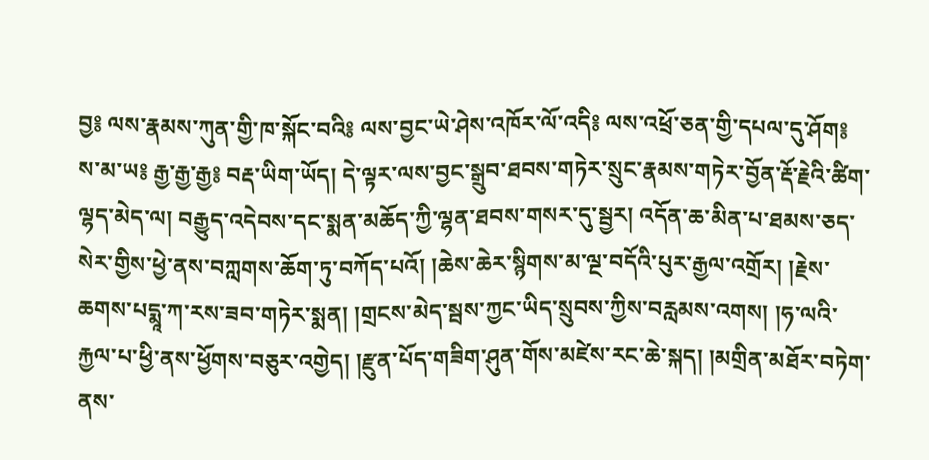བྱ༔ ལས་རྣམས་ཀུན་གྱི་ཁ་སྐོང་བའི༔ ལས་བྱང་ཡེ་ཤེས་འཁོར་ལོ་འདི༔ ལས་འཕྲོ་ཅན་གྱི་དཔལ་དུ་ཤོག༔ ས་མ་ཡ༔ རྒྱ་རྒྱ་རྒྱ༔ བརྡ་ཡིག་ཡོད། དེ་ལྟར་ལས་བྱང་སྒྲུབ་ཐབས་གཏེར་སྲུང་རྣམས་གཏེར་བྱོན་རྡོ་རྗེའི་ཚིག་ལྷད་མེད་ལ། བརྒྱུད་འདེབས་དང་སྨན་མཆོད་ཀྱི་ལྷན་ཐབས་གསར་དུ་སྦྱར། འདོན་ཆ་མིན་པ་ཐམས་ཅད་སེར་གྱིས་ཕྱེ་ནས་བཀླགས་ཆོག་ཏུ་བཀོད་པའོ། །ཆེས་ཆེར་སྙིགས་མ་ལྔ་བདོའི་པུར་རྒྱལ་འགྲོར། །རྗེས་ཆགས་པདྨཱ་ཀ་རས་ཟབ་གཏེར་སྨན། །གྲངས་མེད་སྦས་ཀྱང་ཡིད་སྲུབས་ཀྱིས་བརླམས་འགས། །ཧ་ལའི་རྐྱལ་པ་ཕྱི་ནས་ཕྱོགས་བཅུར་འགྱེད། །རྫུན་པོད་གཟིག་ཤུན་གོས་མཛེས་རང་ཆེ་སྐད། །མགྲིན་མཐོར་བཏེག་ནས་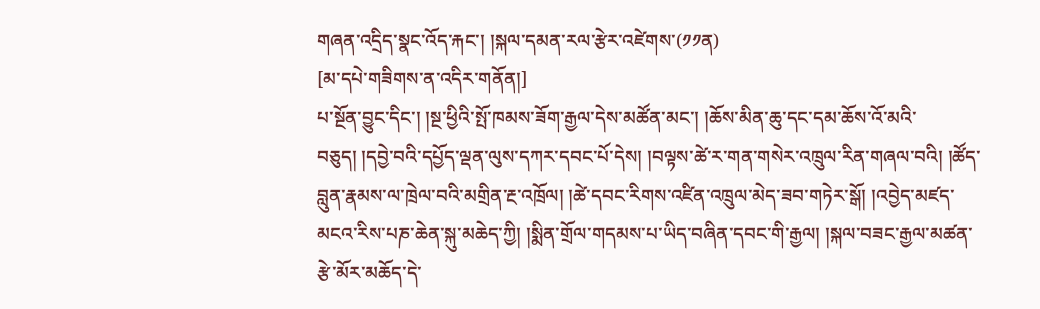གཞན་འདྲིད་སྣང་འོད་རྐང་། །སྐལ་དམན་རལ་རྩེར་འཛེགས་(༡༡ན)
[མ་དཔེ་གཟིགས་ན་འདིར་གནོན།]
པ་སྔོན་བྱུང་དིང་། །སྔ་ཕྱིའི་སྤོ་ཁམས་ཟོག་རྒྱལ་དེས་མཚོན་མང་། །ཆོས་མིན་ཆུ་དང་དམ་ཆོས་འོ་མའི་བཅུད། །དབྱེ་བའི་དཔྱོད་ལྡན་ལུས་དཀར་དབང་པོ་དེས། །བལྟས་ཚེ་ར་གན་གསེར་འཁྲུལ་རིན་གཞལ་བའི། །ཚོད་བླུན་རྣམས་ལ་ཁྲེལ་བའི་མགྲིན་རྔ་འཁྲོལ། །ཚེ་དབང་རིགས་འཛིན་འཁྲུལ་མེད་ཟབ་གཏེར་སྒོ། །འབྱེད་མཛད་མངའ་རིས་པཎ་ཆེན་སྐུ་མཆེད་ཀྱི། །སྨིན་གྲོལ་གདམས་པ་ཡིད་བཞིན་དབང་གི་རྒྱལ། །སྐལ་བཟང་རྒྱལ་མཚན་རྩེ་མོར་མཆོད་དེ་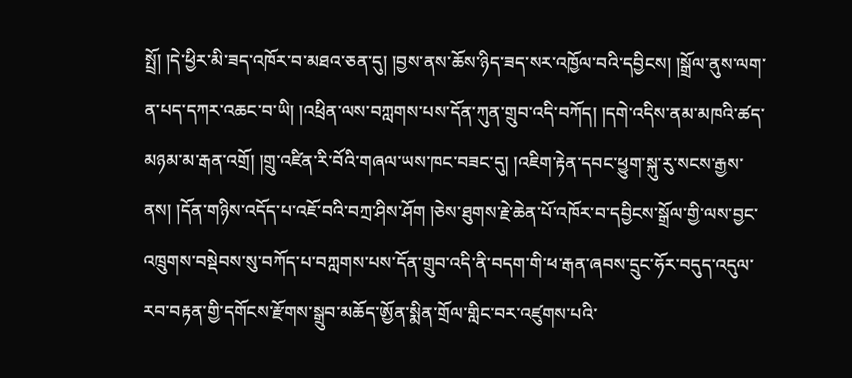སྤྲོ། །དེ་ཕྱིར་མི་ཟད་འཁོར་བ་མཐའ་ཅན་དུ། །བྱས་ནས་ཆོས་ཉིད་ཟད་སར་འཁྱོལ་བའི་དབྱིངས། །སྒྲོལ་ནུས་ལག་ན་པད་དཀར་འཆང་བ་ཡི། །འཕྲིན་ལས་བཀླགས་པས་དོན་ཀུན་གྲུབ་འདི་བཀོད། །དགེ་འདིས་ནམ་མཁའི་ཚད་མཉམ་མ་རྒན་འགྲོ། །གྲུ་འཛིན་རི་བོའི་གཞལ་ཡས་ཁང་བཟང་དུ། །འཇིག་རྟེན་དབང་ཕྱུག་སྐུ་རུ་སངས་རྒྱས་ནས། །དོན་གཉིས་འདོད་པ་འཇོ་བའི་བཀྲ་ཤིས་ཤོག །ཅེས་ཐུགས་རྗེ་ཆེན་པོ་འཁོར་བ་དབྱིངས་སྒྲོལ་གྱི་ལས་བྱང་འཁྲུགས་བསྡེབས་སུ་བཀོད་པ་བཀླགས་པས་དོན་གྲུབ་འདི་ནི་བདག་གི་ཕ་རྒན་ཞབས་དྲུང་ཧོར་བདུད་འདུལ་རབ་བརྟན་གྱི་དགོངས་རྫོགས་སྒྲུབ་མཆོད་ཨྱོན་སྨིན་གྲོལ་གླིང་བར་འཛུགས་པའི་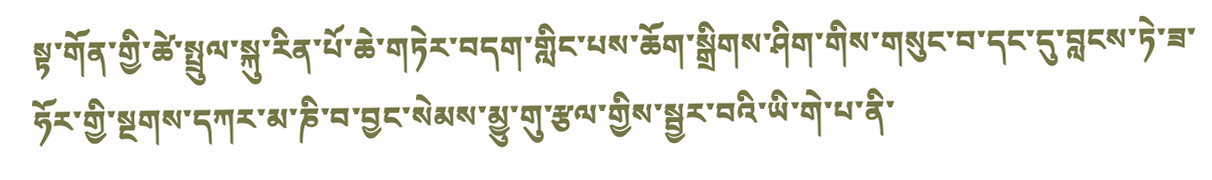སྟ་གོན་གྱི་ཚེ་སྤྲུལ་སྐུ་རིན་པོ་ཆེ་གཏེར་བདག་གླིང་པས་ཆོག་སྒྲིགས་ཤིག་གིས་གསུང་བ་དང་དུ་བླངས་ཏེ་ཟ་ཧོར་གྱི་སྔགས་དཀར་མ་ཎི་བ་བྱང་སེམས་མྱུ་གུ་རྩལ་གྱིས་སྦྱར་བའི་ཡི་གེ་པ་ནི་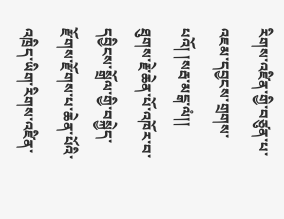རིགས་འཛིན་གྱི་བཙུན་པ་འཇམ་དབྱངས་གྲགས་པའོ། །སརྦ་མངྒ་ལཾ།།
ཐུགས་རྗེ་ཆེན་པོ་འཁོར་བ་དབྱིངས་སྒྲོལ་གྱི་བསྐྱེད་རྫོགས་རྫོགས་པ་ཆེན་པོའི་འཁྲིད་ཡིག་རིགས་འཛིན་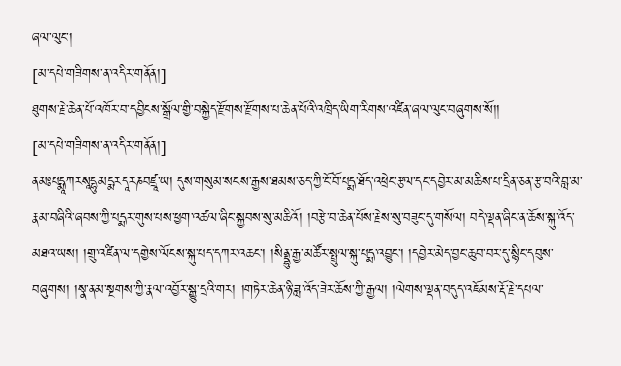ཞལ་ལུང་།
[མ་དཔེ་གཟིགས་ན་འདིར་གནོན།]
ཐུགས་རྗེ་ཆེན་པོ་འཁོར་བ་དབྱིངས་སྒྲོལ་གྱི་བསྐྱེད་རྫོགས་རྫོགས་པ་ཆེན་པོའི་འཁྲིད་ཡིག་རིགས་འཛིན་ཞལ་ལུང་བཞུགས་སོ།།
[མ་དཔེ་གཟིགས་ན་འདིར་གནོན།]
ནམཿཔདྨཱཀརསཱདྷུམདྨརདཱརཎབཛྲཱ་ཡ། དུས་གསུམ་སངས་རྒྱས་ཐམས་ཅད་ཀྱི་ངོ་བོ་པདྨ་ཐོད་འཕྲེང་རྩལ་དང་དབྱེར་མ་མཆིས་པ་དྲིན་ཅན་རྩ་བའི་བླ་མ་རྣམ་བཞིའི་ཞབས་ཀྱི་པདྨར་གུས་པས་ཕྱག་འཚལ་ཞིང་སྐྱབས་སུ་མཆིའོ། །བརྩེ་བ་ཆེན་པོས་རྗེས་སུ་བཟུང་དུ་གསོལ། བདེ་ལྡན་ཞིང་ན་ཆོས་སྐུ་འོད་མཐའ་ཡས། །གྲུ་འཛིན་ལ་དགྱེས་ལོངས་སྐུ་པད་དཀར་འཆང་། །སིནྡྷུ་རྒྱ་མཚོར་སྤྲུལ་སྐུ་པདྨ་འབྱུང་། །དབྱེར་མེད་བྱང་ཆུབ་བར་དུ་སྙིང་དབུས་བཞུགས། །སྣ་ནམ་སྔགས་ཀྱི་རྣལ་འབྱོར་སྒྱུ་དྲའི་གར། །གཏེར་ཆེན་ཉི་ཟླ་འོད་ཟེར་ཆོས་ཀྱི་རྒྱལ། །ལེགས་ལྡན་བདུད་འཇོམས་རྡོ་རྗེ་དཔལ་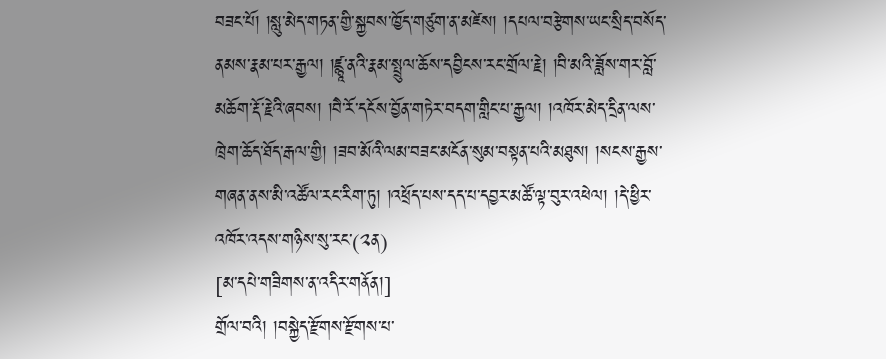བཟང་པོ། །སླུ་མེད་གཏན་གྱི་སྐྱབས་ཁྱོད་གཙུག་ན་མཛེས། །དཔལ་བརྩེགས་ཡང་སྲིད་བསོད་ནམས་རྣམ་པར་རྒྱལ། །ཛྙཱ་ནའི་རྣམ་སྤྲུལ་ཆོས་དབྱིངས་རང་གྲོལ་རྗེ། །བི་མའི་ཟློས་གར་བློ་མཆོག་རྡོ་རྗེའི་ཞབས། །བཻ་རོ་དངོས་བྱོན་གཏེར་བདག་གླིང་པ་རྒྱལ། །འཁོར་མེད་དྲིན་ལས་ཁྲེག་ཆོད་ཐོད་རྒལ་གྱི། །ཟབ་མོའི་ལམ་བཟང་མངོན་སུམ་བསྟན་པའི་མཐུས། །སངས་རྒྱས་གཞན་ནས་མི་འཚོལ་རང་རིག་ཏུ། །འཕྲོད་པས་དད་པ་དབྱར་མཚོ་ལྟ་བུར་འཕེལ། །དེ་ཕྱིར་འཁོར་འདས་གཉིས་སུ་རང་(༢ན)
[མ་དཔེ་གཟིགས་ན་འདིར་གནོན།]
གྲོལ་བའི། །བསྐྱེད་རྫོགས་རྫོགས་པ་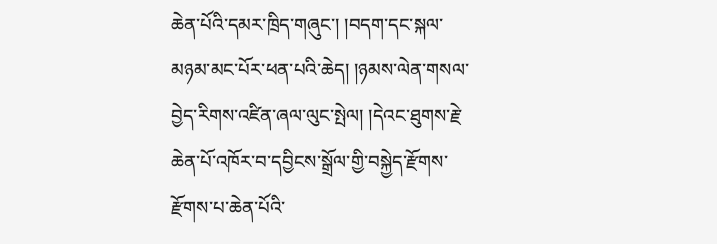ཆེན་པོའི་དམར་ཁྲིད་གཞུང་། །བདག་དང་སྐལ་མཉམ་མང་པོར་ཕན་པའི་ཆེད། །ཉམས་ལེན་གསལ་བྱེད་རིགས་འཛིན་ཞལ་ལུང་སྤེལ། །དེའང་ཐུགས་རྗེ་ཆེན་པོ་འཁོར་བ་དབྱིངས་སྒྲོལ་གྱི་བསྐྱེད་རྫོགས་རྫོགས་པ་ཆེན་པོའི་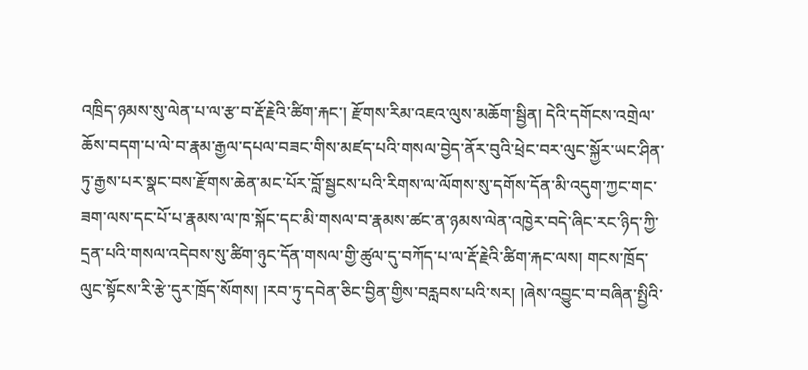འཁྲིད་ཉམས་སུ་ལེན་པ་ལ་རྩ་བ་རྡོ་རྗེའི་ཚིག་རྐང་། རྫོགས་རིམ་འཇའ་ལུས་མཆོག་སྦྱིན། དེའི་དགོངས་འགྲེལ་ཆོས་བདག་པ་ལེ་བ་རྣམ་རྒྱལ་དཔལ་བཟང་གིས་མཛད་པའི་གསལ་བྱེད་ནོར་བུའི་ཕྲེང་བར་ལུང་སྐྱོར་ཡང་ཤིན་ཏུ་རྒྱས་པར་སྣང་བས་རྫོགས་ཆེན་མང་པོར་བློ་སྦྱངས་པའི་རིགས་ལ་ལོགས་སུ་དགོས་དོན་མི་འདུག་ཀྱང་གང་ཟག་ལས་དང་པོ་པ་རྣམས་ལ་ཁ་སྐོང་དང་མི་གསལ་བ་རྣམས་ཚང་ན་ཉམས་ལེན་འཁྱེར་བདེ་ཞིང་རང་ཉིད་ཀྱི་དྲན་པའི་གསལ་འདེབས་སུ་ཚིག་ཉུང་དོན་གསལ་གྱི་ཚུལ་དུ་བཀོད་པ་ལ་རྡོ་རྗེའི་ཚིག་རྐང་ལས། གངས་ཁྲོད་ལུང་སྟོངས་རི་རྩེ་དུར་ཁྲོད་སོགས། །རབ་ཏུ་དབེན་ཅིང་བྱིན་གྱིས་བརླབས་པའི་སར། །ཞེས་འབྱུང་བ་བཞིན་སྤྱིའི་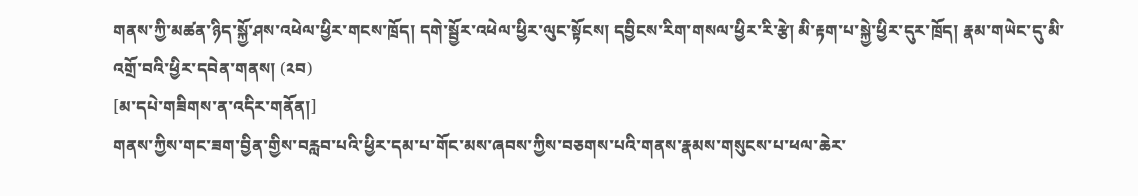གནས་ཀྱི་མཚན་ཉིད་སྐྱོ་ཤས་འཕེལ་ཕྱིར་གངས་ཁྲོད། དགེ་སྦྱོར་འཕེལ་ཕྱིར་ལུང་སྟོངས། དབྱིངས་རིག་གསལ་ཕྱིར་རི་རྩེ། མི་རྟག་པ་སྐྱེ་ཕྱིར་དུར་ཁྲོད། རྣམ་གཡེང་དུ་མི་འགྲོ་བའི་ཕྱིར་དབེན་གནས། (༢བ)
[མ་དཔེ་གཟིགས་ན་འདིར་གནོན།]
གནས་ཀྱིས་གང་ཟག་བྱིན་གྱིས་བརླབ་པའི་ཕྱིར་དམ་པ་གོང་མས་ཞབས་ཀྱིས་བཅགས་པའི་གནས་རྣམས་གསུངས་པ་ཕལ་ཆེར་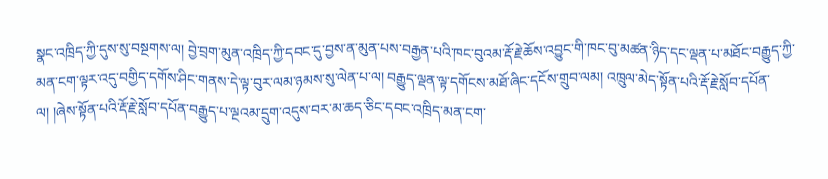སྣང་འཁྲིད་ཀྱི་དུས་སུ་བསྔགས་ལ། བྱེ་བྲག་མུན་འཁྲིད་ཀྱི་དབང་དུ་བྱས་ན་མུན་པས་བརྒྱན་པའི་ཁང་བུའམ་རྡོ་རྗེ་ཆོས་འབྱུང་གི་ཁང་བུ་མཚན་ཉིད་དང་ལྡན་པ་མཐོང་བརྒྱུད་ཀྱི་མན་ངག་ལྟར་འདུ་བགྱིད་དགོས་ཤིང་གནས་དེ་ལྟ་བུར་ལམ་ཉམས་སུ་ལེན་པ་ལ། བརྒྱུད་ལྡན་ལྟ་དགོངས་མཐོ་ཞིང་དངོས་གྲུབ་ལམ། འཁྲུལ་མེད་སྟོན་པའི་རྡོ་རྗེ་སློབ་དཔོན་ལ། །ཞེས་སྟོན་པའི་རྡོ་རྗེ་སློབ་དཔོན་བརྒྱུད་པ་ལྔའམ་དྲུག་འདུས་བར་མ་ཆད་ཅིང་དབང་འཁྲིད་མན་ངག་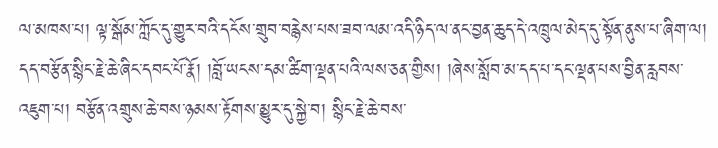ལ་མཁས་པ། ལྟ་སྒོམ་ཀློང་དུ་གྱུར་བའི་དངོས་གྲུབ་བརྙེས་པས་ཟབ་ལམ་འདི་ཉིད་ལ་ནང་བྱན་ཆུད་དེ་འཁྲུལ་མེད་དུ་སྟོན་ནུས་པ་ཞིག་ལ། དད་བརྩོན་སྙིང་རྗེ་ཆེ་ཞིང་དབང་པོ་རྣོ། །བློ་ཡངས་དམ་ཚིག་ལྡན་པའི་ལས་ཅན་གྱིས། །ཞེས་སློབ་མ་དད་པ་དང་ལྡན་པས་བྱིན་རླབས་འཇུག་པ། བརྩོན་འགྲུས་ཆེ་བས་ཉམས་རྟོགས་མྱུར་དུ་སྐྱེ་བ། སྙིང་རྗེ་ཆེ་བས་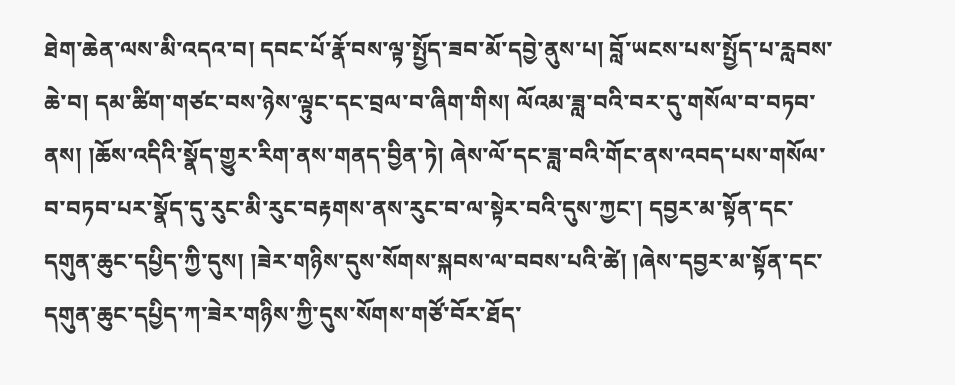ཐེག་ཆེན་ལས་མི་འདའ་བ། དབང་པོ་རྣོ་བས་ལྟ་སྤྱོད་ཟབ་མོ་དབྱེ་ནུས་པ། བློ་ཡངས་པས་སྤྱོད་པ་རླབས་ཆེ་བ། དམ་ཚིག་གཙང་བས་ཉེས་ལྟུང་དང་བྲལ་བ་ཞིག་གིས། ལོའམ་ཟླ་བའི་བར་དུ་གསོལ་བ་བཏབ་ནས། །ཆོས་འདིའི་སྣོད་གྱུར་རིག་ནས་གནད་བྱིན་ཏེ། ཞེས་ལོ་དང་ཟླ་བའི་གོང་ནས་འབད་པས་གསོལ་བ་བཏབ་པར་སྣོད་དུ་རུང་མི་རུང་བརྟགས་ནས་རུང་བ་ལ་སྟེར་བའི་དུས་ཀྱང་། དབྱར་མ་སྟོན་དང་དགུན་ཆུང་དཔྱིད་ཀྱི་དུས། །ཟེར་གཉིས་དུས་སོགས་སྐབས་ལ་བབས་པའི་ཚེ། །ཞེས་དབྱར་མ་སྟོན་དང་དགུན་ཆུང་དཔྱིད་ཀ་ཟེར་གཉིས་ཀྱི་དུས་སོགས་གཙོ་བོར་ཐོད་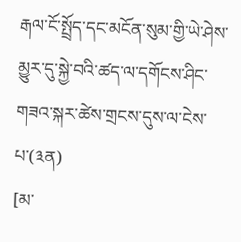རྒལ་ངོ་སྤྲོད་དང་མངོན་སུམ་གྱི་ཡེ་ཤེས་མྱུར་དུ་སྐྱེ་བའི་ཚད་ལ་དགོངས་ཤིང་གཟའ་སྐར་ཚེས་གྲངས་དུས་ལ་ངེས་པ་(༣ན)
[མ་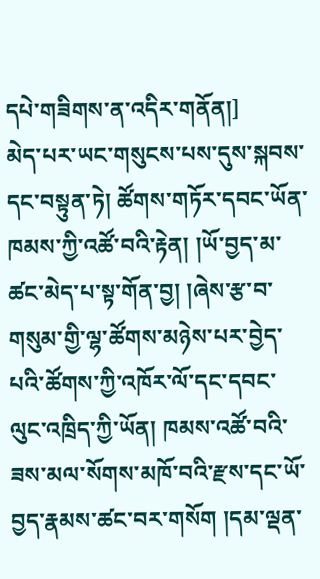དཔེ་གཟིགས་ན་འདིར་གནོན།]
མེད་པར་ཡང་གསུངས་པས་དུས་སྐབས་དང་བསྟུན་ཏེ། ཚོགས་གཏོར་དབང་ཡོན་ཁམས་ཀྱི་འཚོ་བའི་རྟེན། །ཡོ་བྱད་མ་ཚང་མེད་པ་སྟ་གོན་བྱ། །ཞེས་རྩ་བ་གསུམ་གྱི་ལྷ་ཚོགས་མཉེས་པར་བྱེད་པའི་ཚོགས་ཀྱི་འཁོར་ལོ་དང་དབང་ལུང་འཁྲིད་ཀྱི་ཡོན། ཁམས་འཚོ་བའི་ཟས་མལ་སོགས་མཁོ་བའི་རྫས་དང་ཡོ་བྱད་རྣམས་ཚང་བར་གསོག །དམ་ལྡན་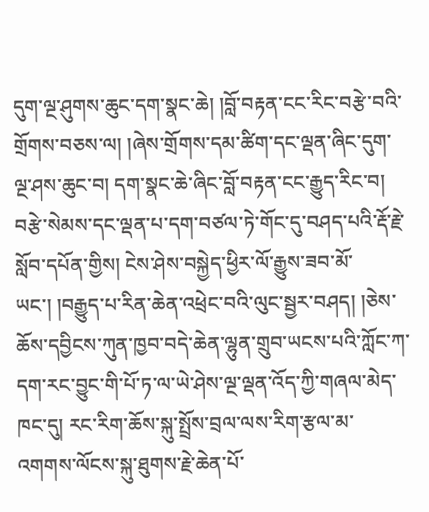དུག་ལྔ་ཤུགས་ཆུང་དག་སྣང་ཆེ། །བློ་བརྟན་ངང་རིང་བརྩེ་བའི་གྲོགས་བཅས་ལ། །ཞེས་གྲོགས་དམ་ཚིག་དང་ལྡན་ཞིང་དུག་ལྔ་ཤས་ཆུང་བ། དག་སྣང་ཆེ་ཞིང་བློ་བརྟན་ངང་རྒྱུད་རིང་བ། བརྩེ་སེམས་དང་ལྡན་པ་དག་བཙལ་ཏེ་གོང་དུ་བཤད་པའི་རྡོ་རྗེ་སློབ་དཔོན་གྱིས། ངེས་ཤེས་བསྐྱེད་ཕྱིར་ལོ་རྒྱུས་ཟབ་མོ་ཡང་། །བརྒྱུད་པ་རིན་ཆེན་འཕྲེང་བའི་ལུང་སྦྱར་བཤད། །ཅེས་ཆོས་དབྱིངས་ཀུན་ཁྱབ་བདེ་ཆེན་ལྷུན་གྲུབ་ཡངས་པའི་ཀློང་ཀ་དག་རང་བྱུང་གི་པོ་ཏ་ལ་ཡེ་ཤེས་ལྔ་ལྡན་འོད་ཀྱི་གཞལ་མེད་ཁང་དུ། རང་རིག་ཆོས་སྐུ་སྤྲོས་བྲལ་ལས་རིག་རྩལ་མ་འགགས་ལོངས་སྐུ་ཐུགས་རྗེ་ཆེན་པོ་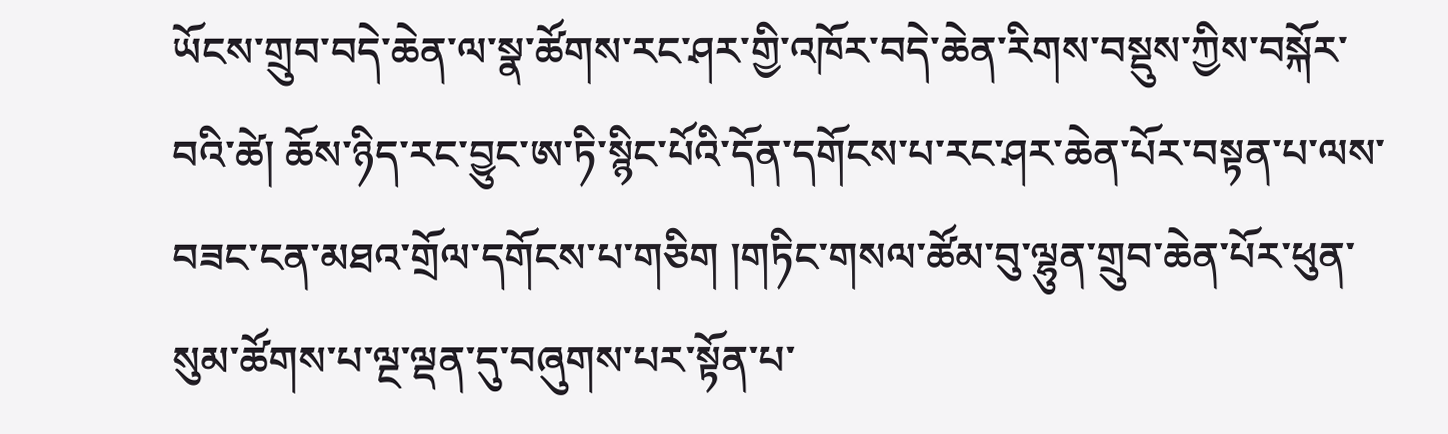ཡོངས་གྲུབ་བདེ་ཆེན་ལ་སྣ་ཚོགས་རང་ཤར་གྱི་འཁོར་བདེ་ཆེན་རིགས་བསྡུས་ཀྱིས་བསྐོར་བའི་ཚེ། ཆོས་ཉིད་རང་བྱུང་ཨ་ཏི་སྙིང་པོའི་དོན་དགོངས་པ་རང་ཤར་ཆེན་པོར་བསྟན་པ་ལས་བཟང་ངན་མཐའ་གྲོལ་དགོངས་པ་གཅིག །གཏིང་གསལ་ཚོམ་བུ་ལྷུན་གྲུབ་ཆེན་པོར་ཕུན་སུམ་ཚོགས་པ་ལྔ་ལྡན་དུ་བཞུགས་པར་སྟོན་པ་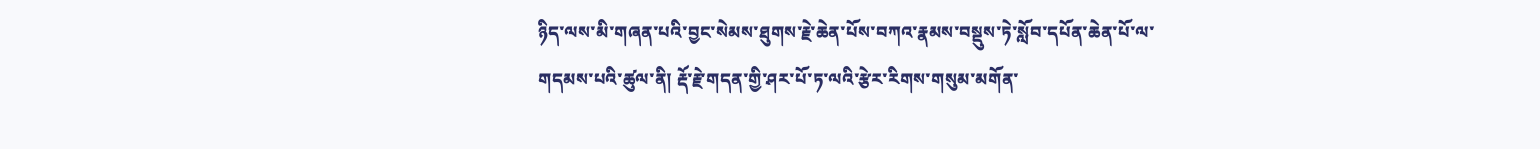ཉིད་ལས་མི་གཞན་པའི་བྱང་སེམས་ཐུགས་རྗེ་ཆེན་པོས་བཀའ་རྣམས་བསྡུས་ཏེ་སློབ་དཔོན་ཆེན་པོ་ལ་གདམས་པའི་ཚུལ་ནི། རྡོ་རྗེ་གདན་གྱི་ཤར་པོ་ཏ་ལའི་རྩེར་རིགས་གསུམ་མགོན་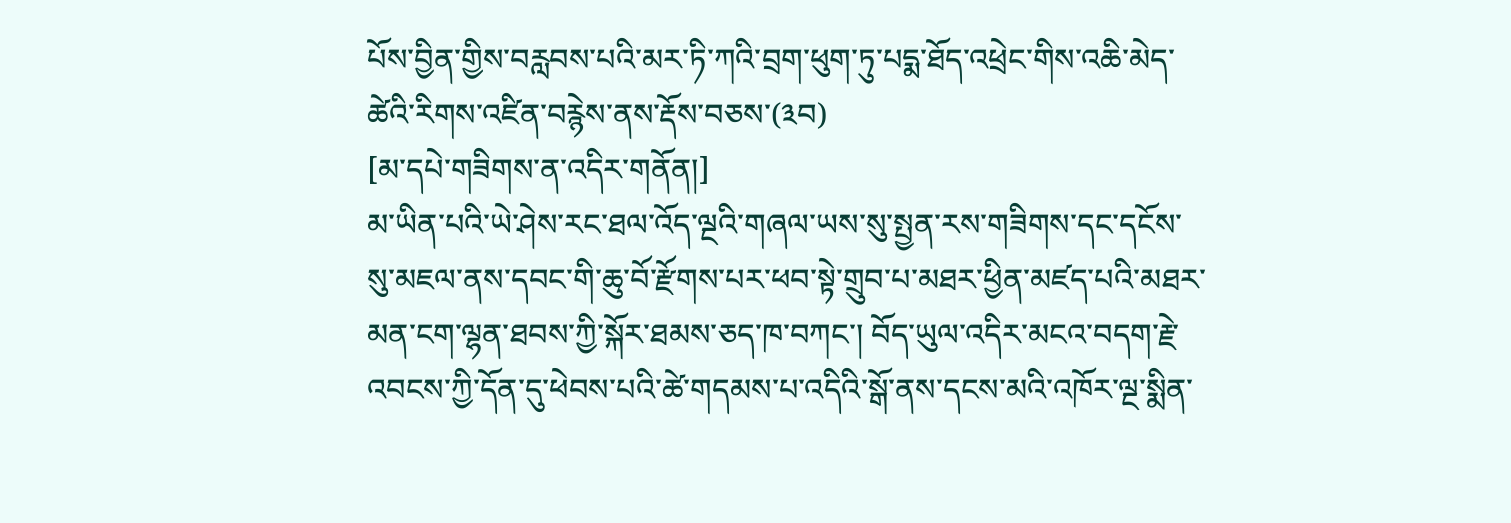པོས་བྱིན་གྱིས་བརླབས་པའི་མར་ཏི་ཀའི་བྲག་ཕུག་ཏུ་པདྨ་ཐོད་འཕྲེང་གིས་འཆི་མེད་ཚེའི་རིགས་འཛིན་བརྙེས་ནས་རྡོས་བཅས་(༣བ)
[མ་དཔེ་གཟིགས་ན་འདིར་གནོན།]
མ་ཡིན་པའི་ཡེ་ཤེས་རང་ཐལ་འོད་ལྔའི་གཞལ་ཡས་སུ་སྤྱན་རས་གཟིགས་དང་དངོས་སུ་མཇལ་ནས་དབང་གི་ཆུ་བོ་རྫོགས་པར་ཕབ་སྟེ་གྲུབ་པ་མཐར་ཕྱིན་མཛད་པའི་མཐར་མན་ངག་ལྷན་ཐབས་ཀྱི་སྐོར་ཐམས་ཅད་ཁ་བཀང་། བོད་ཡུལ་འདིར་མངའ་བདག་རྗེ་འབངས་ཀྱི་དོན་དུ་ཕེབས་པའི་ཚེ་གདམས་པ་འདིའི་སྒོ་ནས་དངས་མའི་འཁོར་ལྔ་སྨིན་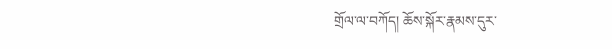གྲོལ་ལ་བཀོད། ཆོས་སྐོར་རྣམས་དུར་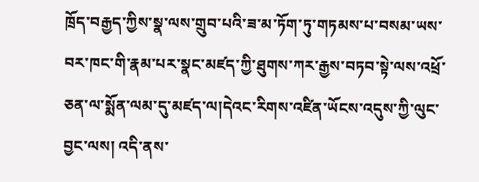ཁྲོད་བརྒྱད་ཀྱིས་སྣ་ལས་གྲུབ་པའི་ཟ་མ་ཏོག་ཏུ་གཏམས་པ་བསམ་ཡས་བར་ཁང་གི་རྣམ་པར་སྣང་མཛད་ཀྱི་ཐུགས་ཀར་རྒྱས་བཏབ་སྟེ་ལས་འཕྲོ་ཅན་ལ་སྨོན་ལམ་དུ་མཛད་ལ།དེའང་རིགས་འཛིན་ཡོངས་འདུས་ཀྱི་ལུང་བྱང་ལས། འདི་ནས་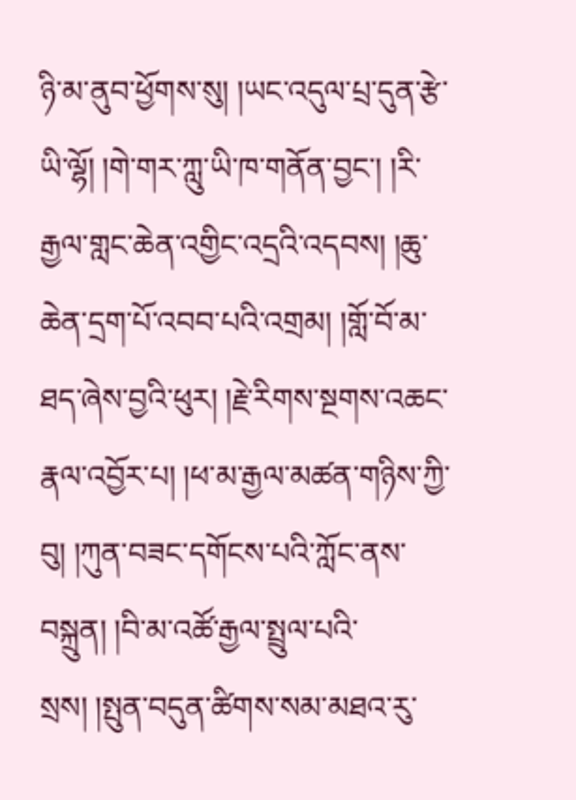ཉི་མ་ནུབ་ཕྱོགས་སུ། །ཡང་འདུལ་པྲ་དུན་རྩེ་ཡི་ལྷོ། །གེ་གར་ཀླུ་ཡི་ཁ་གནོན་བྱང་། །རི་རྒྱལ་གླང་ཆེན་འགྱིང་འདྲའི་འདབས། །ཆུ་ཆེན་དྲག་པོ་འབབ་པའི་འགྲམ། །གློ་བོ་མ་ཐད་ཞེས་བྱའི་ཕུར། །རྗེ་རིགས་སྔགས་འཆང་རྣལ་འབྱོར་པ། །ཕ་མ་རྒྱལ་མཚན་གཉིས་ཀྱི་བུ། །ཀུན་བཟང་དགོངས་པའི་ཀློང་ནས་བསྐྲུན། །བི་མ་འཚོ་རྒྱལ་སྤྲུལ་པའི་སྲས། །སྤུན་བདུན་ཚིགས་སམ་མཐའ་རུ་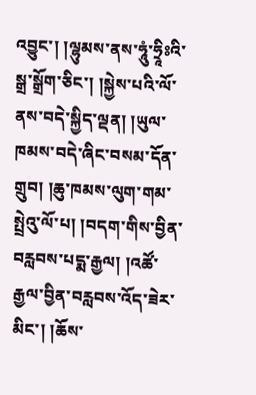འབྱུང་། །ལྷུམས་ནས་ཧཱུཾ་ཧྲཱིཿའི་སྒྲ་སྒྲོག་ཅིང་། །སྐྱེས་པའི་ལོ་ནས་བདེ་སྐྱིད་ལྡན། །ཡུལ་ཁམས་བདེ་ཞིང་བསམ་དོན་གྲུབ། །ཆུ་ཁམས་ལུག་གམ་སྤྲེའུ་ལོ་པ། །བདག་གིས་བྱིན་བརླབས་པདྨ་རྒྱལ། །འཚོ་རྒྱལ་བྱིན་བརླབས་འོད་ཟེར་མིང་། །ཆོས་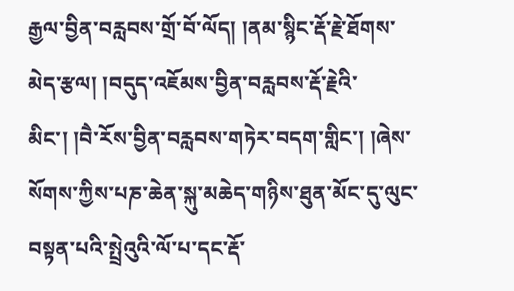རྒྱལ་བྱིན་བརླབས་གྲོ་བོ་ལོད། །ནམ་སྙིང་རྡོ་རྗེ་ཐོགས་མེད་རྩལ། །བདུད་འཇོམས་བྱིན་བརླབས་རྡོ་རྗེའི་མིང་། །བཻ་རོས་བྱིན་བརླབས་གཏེར་བདག་གླིང་། །ཞེས་སོགས་ཀྱིས་པཎ་ཆེན་སྐུ་མཆེད་གཉིས་ཐུན་མོང་དུ་ལུང་བསྟན་པའི་སྤྲེའུའི་ལོ་པ་དང་རྡོ་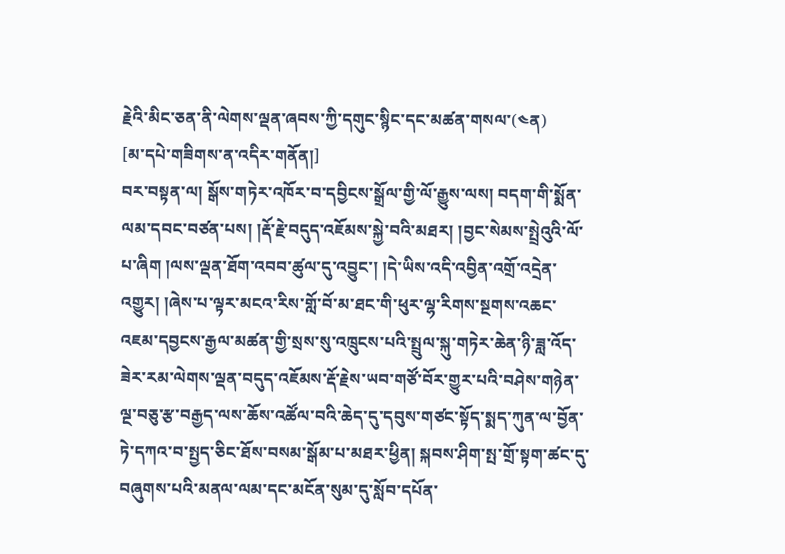རྗེའི་མིང་ཅན་ནི་ལེགས་ལྡན་ཞབས་ཀྱི་དགུང་སྙིང་དང་མཚན་གསལ་(༤ན)
[མ་དཔེ་གཟིགས་ན་འདིར་གནོན།]
བར་བསྟན་ལ། སྒོས་གཏེར་འཁོར་བ་དབྱིངས་སྒྲོལ་གྱི་ལོ་རྒྱུས་ལས། བདག་གི་སྨོན་ལམ་དབང་བཙན་པས། །རྡོ་རྗེ་བདུད་འཇོམས་སྐྱེ་བའི་མཐར། །བྱང་སེམས་སྤྲེའུའི་ལོ་པ་ཞིག །ལས་ལྡན་ཐོག་འབབ་ཚུལ་དུ་འབྱུང་། །དེ་ཡིས་འདི་འབྱིན་འགྲོ་འདྲེན་འགྱུར། །ཞེས་པ་ལྟར་མངའ་རིས་གློ་བོ་མ་ཐང་གི་ཕུར་ལྷ་རིགས་སྔགས་འཆང་འཇམ་དབྱངས་རྒྱལ་མཚན་གྱི་སྲས་སུ་འཁྲུངས་པའི་སྤྲུལ་སྐུ་གཏེར་ཆེན་ཉི་ཟླ་འོད་ཟེར་རམ་ལེགས་ལྡན་བདུད་འཇོམས་རྡོ་རྗེས་ཡབ་གཙོ་བོར་གྱུར་པའི་བཤེས་གཉེན་ལྔ་བཅུ་རྩ་བརྒྱད་ལས་ཆོས་འཚོལ་བའི་ཆེད་དུ་དབུས་གཙང་སྟོད་སྨད་ཀུན་ལ་བྱོན་ཏེ་དཀའ་བ་སྤྱད་ཅིང་ཐོས་བསམ་སྒོམ་པ་མཐར་ཕྱིན། སྐབས་ཤིག་སྤ་གྲོ་སྟག་ཚང་དུ་བཞུགས་པའི་མནལ་ལམ་དང་མངོན་སུམ་དུ་སློབ་དཔོན་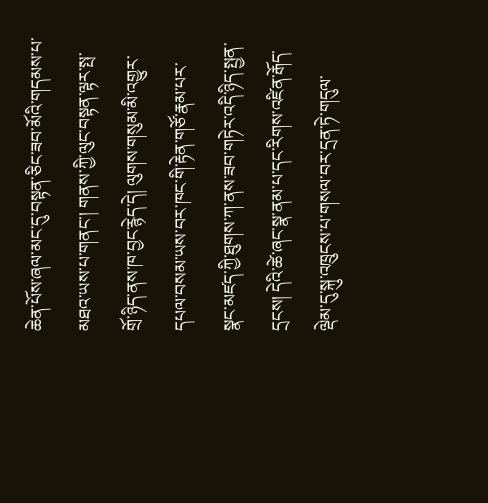ཆེན་པོས་ཞལ་མང་དུ་བསྟན་ཅིང་ཟབ་མོའི་གདམས་པ་མཐའ་ཡས་པ་གནང་། གནས་ཀྱི་ལུང་བསྟན་ལྟར་སྤ་གྲོ་ཉིད་ནས་ཁ་བྱང་རྙེད་དེ། ལུགས་གསུམ་མི་འགྱུར་དཔལ་བསམ་ཡས་བར་ཁང་གི་རྟེན་གཙོ་རྣམ་པར་སྣང་མཛད་ཀྱི་ཐུགས་ཀ་ནས་ཟབ་གཏེར་འདི་ཉིད་སྤྱན་དྲངས། དེའི་ཚེ་ཞང་སྣ་ནམ་པ་དང་རིགས་འཛིན་རྒོད་ལྡེམ་དུ་སྐུ་འཁྲུངས་པ་གསལ་བར་དྲན་ཏེ་གདུལ་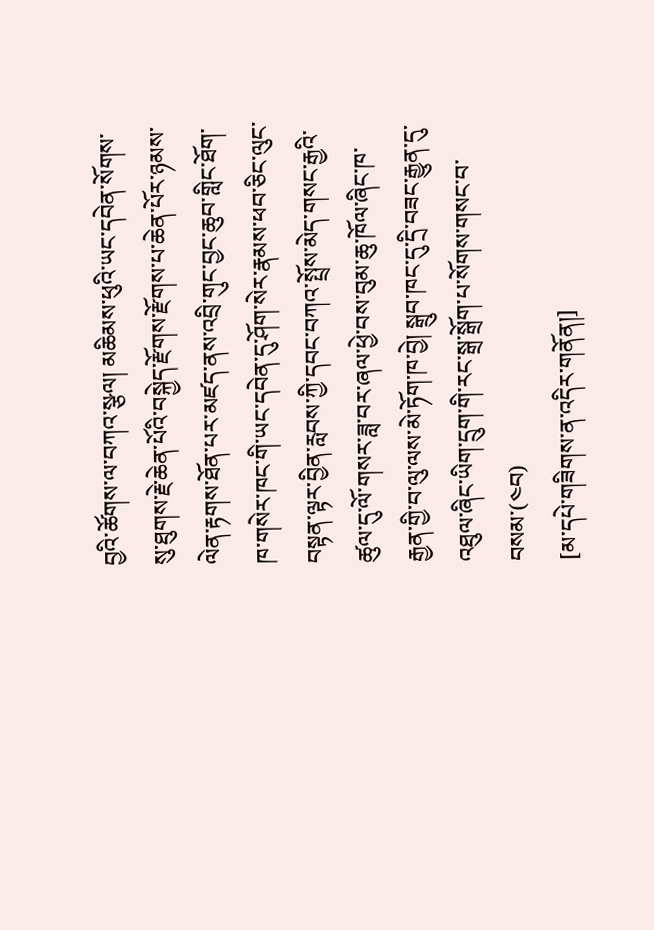བྱའི་ཚོགས་ལ་བཀའ་སྩལ། མཆིམས་ཕུའི་ཡང་དབེན་སོགས་སུ་ཐུགས་རྗེ་ཆེན་པོའི་བསྐྱེད་རྫོགས་རྫོགས་པ་ཆེན་པོར་ཉམས་ལེན་རྟགས་ཐོན་པར་མཛད་ནས་འབྲི་གུང་བྱང་ཆུབ་གླིང་ཐོག་ཁ་གསེར་ཁང་གི་ཡང་དབེན་དུ་ཤོག་སེར་རྣམས་ཕབ་ཅིང་ལུང་བསྟན་ལྟར་བྱིན་རླབས་ཀྱི་དབང་བཀའ་སྤྲོས་མེད་གསང་རྒྱའི་ཚུལ་དུ་ལོ་གསར་ཟླ་བར་ཞལ་ཕྱེ་བས་བུམ་ཆུ་ཁོལ་ཞིང་ཁ་རྒྱན་གྱི་བ་ལུ་ལས་མེ་ཏོག་ཁ་བྱེ། སྒྲུབ་ཁང་དུ་དྲི་བཟང་རྒྱུན་དུ་འཐུལ་ཞིང་ཡིག་དྲུག་གི་རང་སྒྲ་སྒྲོག་པ་སོགས་གསང་བ་བསམ་(༤བ)
[མ་དཔེ་གཟིགས་ན་འདིར་གནོན།]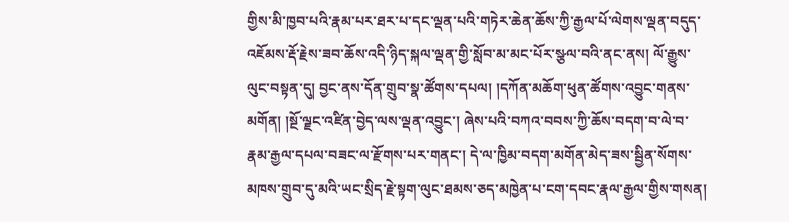གྱིས་མི་ཁྱབ་པའི་རྣམ་པར་ཐར་པ་དང་ལྡན་པའི་གཏེར་ཆེན་ཆོས་ཀྱི་རྒྱལ་པོ་ལེགས་ལྡན་བདུད་འཇོམས་རྡོ་རྗེས་ཟབ་ཆོས་འདི་ཉིད་སྐལ་ལྡན་གྱི་སློབ་མ་མང་པོར་སྩལ་བའི་ནང་ནས། ལོ་རྒྱུས་ལུང་བསྟན་དུ། བྱང་ནས་དོན་གྲུབ་སྣ་ཚོགས་དཔལ། །དཀོན་མཆོག་ཕུན་ཚོགས་འབྱུང་གནས་མགོན། །སྔོ་ལྗང་འཛིན་བྱེད་ལས་ལྡན་འབྱུང་། ཞེས་པའི་བཀའ་བབས་ཀྱི་ཆོས་བདག་བ་ལེ་བ་རྣམ་རྒྱལ་དཔལ་བཟང་ལ་རྫོགས་པར་གནང་། དེ་ལ་ཁྱིམ་བདག་མགོན་མེད་ཟས་སྦྱིན་སོགས་མཁས་གྲུབ་དུ་མའི་ཡང་སྲིད་རྗེ་སྟག་ལུང་ཐམས་ཅད་མཁྱེན་པ་ངག་དབང་རྣལ་རྒྱལ་གྱིས་གསན།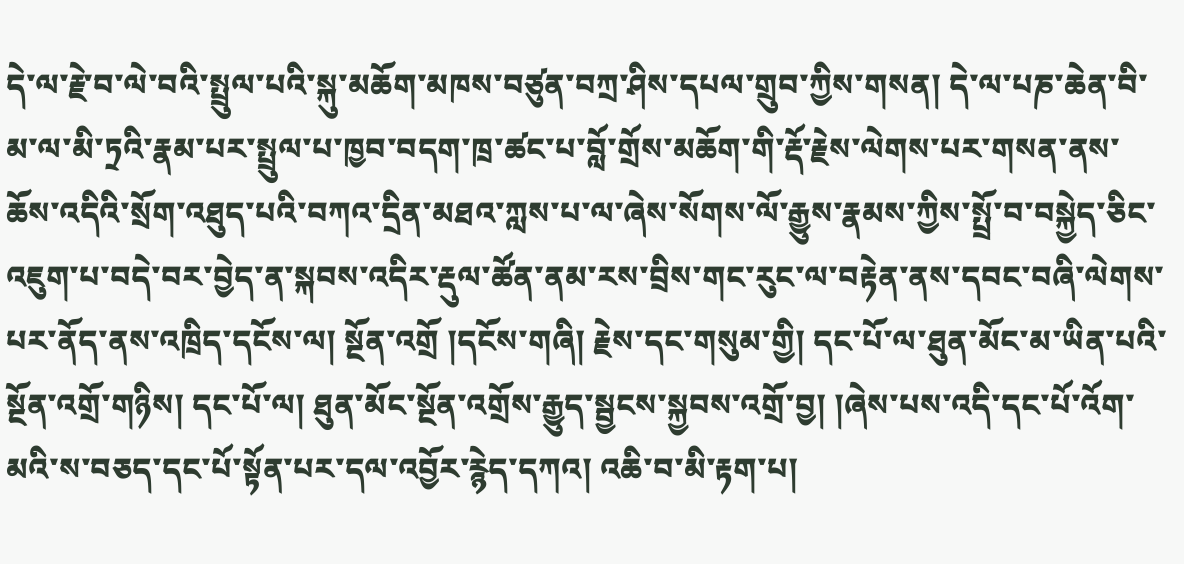དེ་ལ་རྗེ་བ་ལེ་བའི་སྤྲུལ་པའི་སྐུ་མཆོག་མཁས་བཙུན་བཀྲ་ཤིས་དཔལ་གྲུབ་ཀྱིས་གསན། དེ་ལ་པཎ་ཆེན་བི་མ་ལ་མི་ཏྲའི་རྣམ་པར་སྤྲུལ་པ་ཁྱབ་བདག་ཁྲ་ཚང་པ་བློ་གྲོས་མཆོག་གི་རྡོ་རྗེས་ལེགས་པར་གསན་ནས་ཆོས་འདིའི་སྲོག་འཐུད་པའི་བཀའ་དྲིན་མཐའ་ཀླས་པ་ལ་ཞེས་སོགས་ལོ་རྒྱུས་རྣམས་ཀྱིས་སྤྲོ་བ་བསྐྱེད་ཅིང་འཇུག་པ་བདེ་བར་བྱེད་ན་སྐབས་འདིར་རྡུལ་ཚོན་ནམ་རས་བྲིས་གང་རུང་ལ་བརྟེན་ནས་དབང་བཞི་ལེགས་པར་ནོད་ནས་འཁྲིད་དངོས་ལ། སྔོན་འགྲོ །དངོས་གཞི། རྗེས་དང་གསུམ་གྱི། དང་པོ་ལ་ཐུན་མོང་མ་ཡིན་པའི་སྔོན་འགྲོ་གཉིས། དང་པོ་ལ། ཐུན་མོང་སྔོན་འགྲོས་རྒྱུད་སྦྱངས་སྐྱབས་འགྲོ་བྱ། །ཞེས་པས་འདི་དང་པོ་འོག་མའི་ས་བཅད་དང་པོ་སྟོན་པར་དལ་འབྱོར་རྙེད་དཀའ། འཆི་བ་མི་རྟག་པ།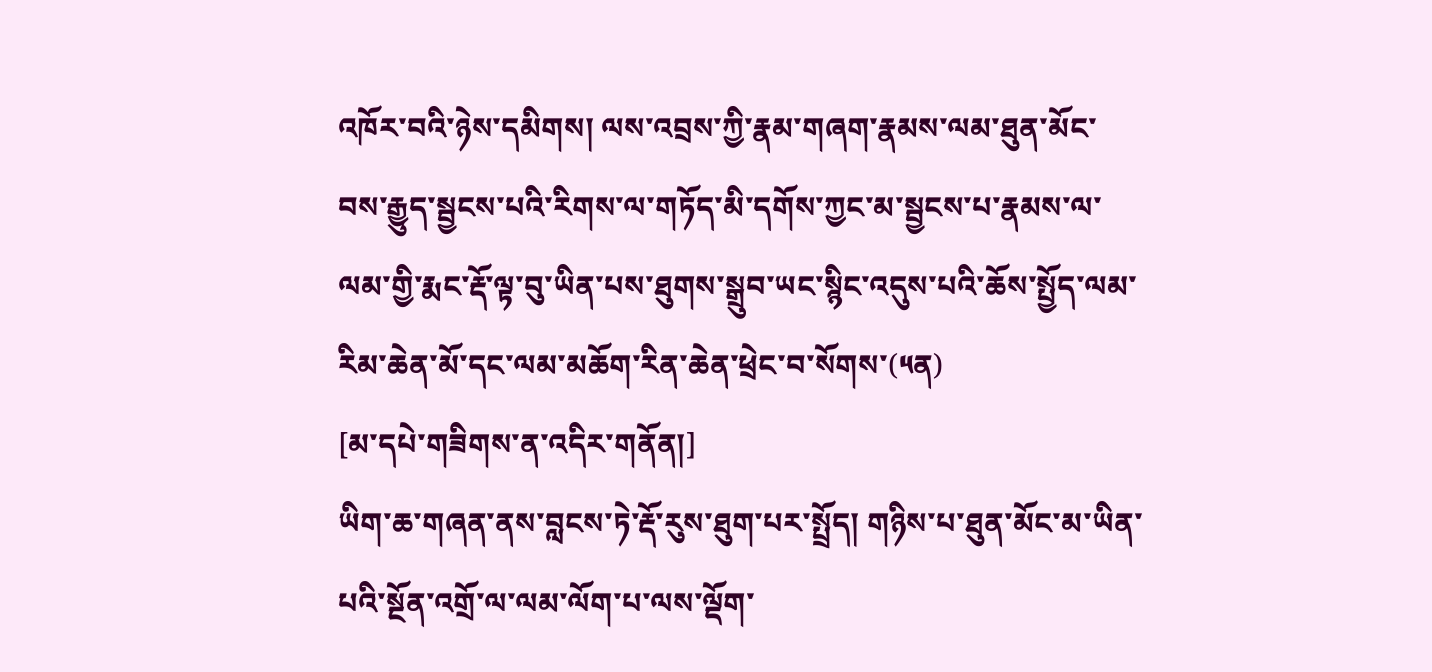འཁོར་བའི་ཉེས་དམིགས། ལས་འབྲས་ཀྱི་རྣམ་གཞག་རྣམས་ལམ་ཐུན་མོང་བས་རྒྱུད་སྦྱངས་པའི་རིགས་ལ་གཏོད་མི་དགོས་ཀྱང་མ་སྦྱངས་པ་རྣམས་ལ་ལམ་གྱི་རྨང་རྡོ་ལྟ་བུ་ཡིན་པས་ཐུགས་སྒྲུབ་ཡང་སྙིང་འདུས་པའི་ཆོས་སྤྱོད་ལམ་རིམ་ཆེན་མོ་དང་ལམ་མཆོག་རིན་ཆེན་ཕྲེང་བ་སོགས་(༥ན)
[མ་དཔེ་གཟིགས་ན་འདིར་གནོན།]
ཡིག་ཆ་གཞན་ནས་བླངས་ཏེ་རྡོ་རུས་ཐུག་པར་སྤྲོད། གཉིས་པ་ཐུན་མོང་མ་ཡིན་པའི་སྔོན་འགྲོ་ལ་ལམ་ལོག་པ་ལས་ལྡོག་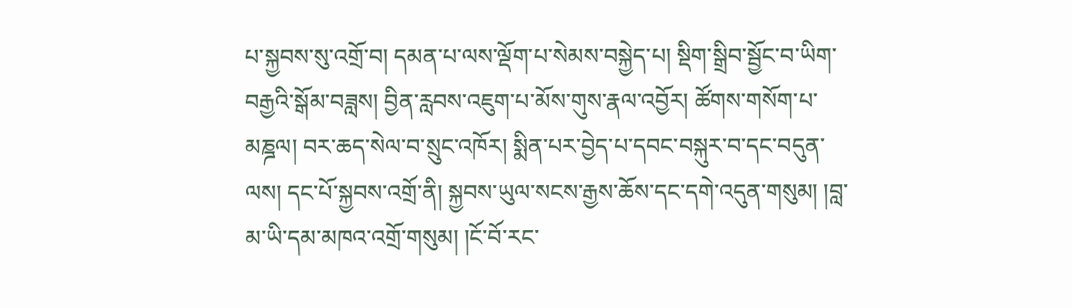པ་སྐྱབས་སུ་འགྲོ་བ། དམན་པ་ལས་ལྡོག་པ་སེམས་བསྐྱེད་པ། སྡིག་སྒྲིབ་སྦྱོང་བ་ཡིག་བརྒྱའི་སྒོམ་བཟླས། བྱིན་རླབས་འཇུག་པ་མོས་གུས་རྣལ་འབྱོར། ཚོགས་གསོག་པ་མཎྜལ། བར་ཆད་སེལ་བ་སྲུང་འཁོར། སྨིན་པར་བྱེད་པ་དབང་བསྐུར་བ་དང་བདུན་ལས། དང་པོ་སྐྱབས་འགྲོ་ནི། སྐྱབས་ཡུལ་སངས་རྒྱས་ཆོས་དང་དགེ་འདུན་གསུམ། །བླ་མ་ཡི་དམ་མཁའ་འགྲོ་གསུམ། །ངོ་བོ་རང་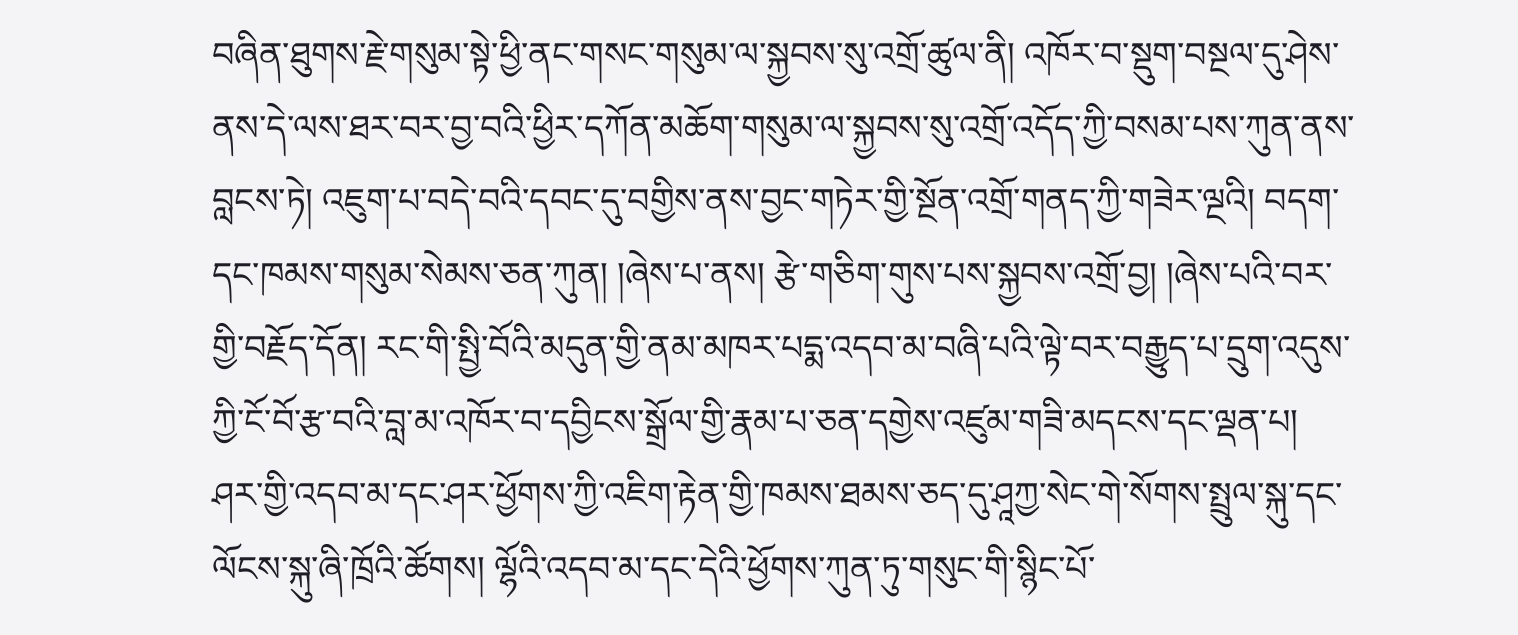བཞིན་ཐུགས་རྗེ་གསུམ་སྟེ་ཕྱི་ནང་གསང་གསུམ་ལ་སྐྱབས་སུ་འགྲོ་ཚུལ་ནི། འཁོར་བ་སྡུག་བསྔལ་དུ་ཤེས་ནས་དེ་ལས་ཐར་བར་བྱ་བའི་ཕྱིར་དཀོན་མཆོག་གསུམ་ལ་སྐྱབས་སུ་འགྲོ་འདོད་ཀྱི་བསམ་པས་ཀུན་ནས་བླངས་ཏེ། འཇུག་པ་བདེ་བའི་དབང་དུ་བགྱིས་ནས་བྱང་གཏེར་གྱི་སྔོན་འགྲོ་གནད་ཀྱི་གཟེར་ལྔའི། བདག་དང་ཁམས་གསུམ་སེམས་ཅན་ཀུན། །ཞེས་པ་ནས། རྩེ་གཅིག་གུས་པས་སྐྱབས་འགྲོ་བྱ། །ཞེས་པའི་བར་གྱི་བརྗོད་དོན། རང་གི་སྤྱི་བོའི་མདུན་གྱི་ནམ་མཁར་པདྨ་འདབ་མ་བཞི་པའི་ལྟེ་བར་བརྒྱུད་པ་དྲུག་འདུས་ཀྱི་ངོ་བོ་རྩ་བའི་བླ་མ་འཁོར་བ་དབྱིངས་སྒྲོལ་གྱི་རྣམ་པ་ཅན་དགྱེས་འཛུམ་གཟི་མདངས་དང་ལྡན་པ། ཤར་གྱི་འདབ་མ་དང་ཤར་ཕྱོགས་ཀྱི་འཇིག་རྟེན་གྱི་ཁམས་ཐམས་ཅད་དུ་ཤཱཀྱ་སེང་གེ་སོགས་སྤྲུལ་སྐུ་དང་ལོངས་སྐུ་ཞི་ཁྲོའི་ཚོགས། ལྷོའི་འདབ་མ་དང་དེའི་ཕྱོགས་ཀུན་ཏུ་གསུང་གི་སྙིང་པོ་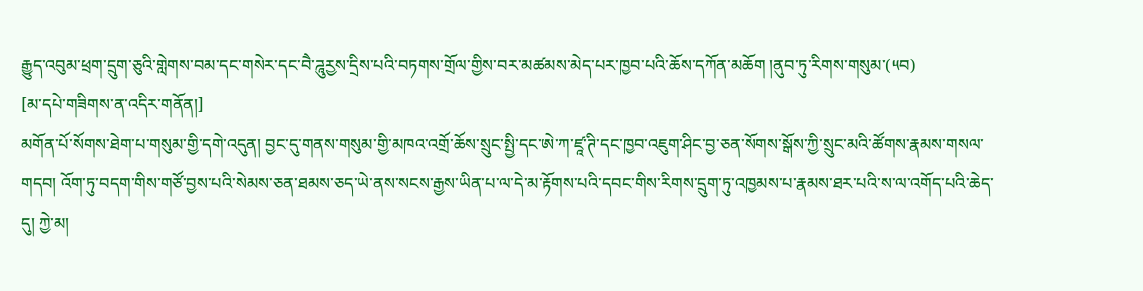རྒྱུད་འབུམ་ཕྲག་དྲུག་ཅུའི་གླེགས་བམ་དང་གསེར་དང་བཻ་ཌཱུརྱས་དྲིས་པའི་བཏགས་གྲོལ་གྱིས་བར་མཚམས་མེད་པར་ཁྱབ་པའི་ཆོས་དཀོན་མཆོག །ནུབ་ཏུ་རིགས་གསུམ་(༥བ)
[མ་དཔེ་གཟིགས་ན་འདིར་གནོན།]
མགོན་པོ་སོགས་ཐེག་པ་གསུམ་གྱི་དགེ་འདུན། བྱང་དུ་གནས་གསུམ་གྱི་མཁའ་འགྲོ་ཆོས་སྲུང་སྤྱི་དང་ཨེ་ཀ་ཛཱ་ཊི་དང་ཁྱབ་འཇུག་ཤིང་བྱ་ཅན་སོགས་སྒོས་ཀྱི་སྲུང་མའི་ཚོགས་རྣམས་གསལ་གདབ། འོག་ཏུ་བདག་གིས་གཙོ་བྱས་པའི་སེམས་ཅན་ཐམས་ཅད་ཡེ་ནས་སངས་རྒྱས་ཡིན་པ་ལ་དེ་མ་རྟོགས་པའི་དབང་གིས་རིགས་དྲུག་ཏུ་འཁྱམས་པ་རྣམས་ཐར་པའི་ས་ལ་འགོད་པའི་ཆེད་དུ། ཀྱེ་མ།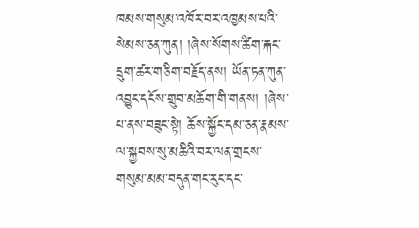ཁམས་གསུམ་འཁོར་བར་འཁྱམས་པའི་སེམས་ཅན་ཀུན། །ཞེས་སོགས་ཚིག་རྐང་དྲུག་ཚར་གཅིག་བརྗོད་ནས། ཡོན་ཏན་ཀུན་འབྱུང་དངོས་གྲུབ་མཆོག་གི་གནས། །ཞེས་པ་ནས་བཟུང་སྟེ། ཆོས་སྐྱོང་དམ་ཅན་རྣམས་ལ་སྐྱབས་སུ་མཆིའི་བར་ལན་གྲངས་གསུམ་མམ་བདུན་གང་རུང་དང་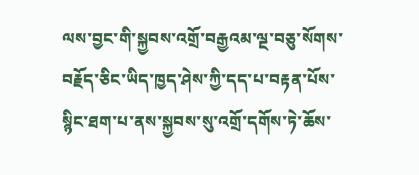ལས་བྱང་གི་སྐྱབས་འགྲོ་བརྒྱའམ་ལྔ་བཅུ་སོགས་བརྗོད་ཅིང་ཡིད་ཁྱད་ཤེས་ཀྱི་དད་པ་བརྟན་པོས་སྙིང་ཐག་པ་ནས་སྐྱབས་སུ་འགྲོ་དགོས་ཏེ་ཆོས་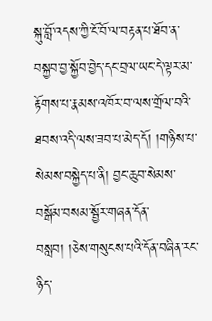སྐུ་བློ་འདས་ཀྱི་ངོ་བོ་ལ་བརྟན་པ་ཐོབ་ན་བསྐྱབ་བྱ་སྐྱོབ་བྱེད་དང་བྲལ་ཡང་དེ་ལྟར་མ་རྟོགས་པ་རྣམས་འཁོར་བ་ལས་གྲོལ་བའི་ཐབས་འདི་ལས་ཟབ་པ་མེད་དོ། །གཉིས་པ་སེམས་བསྐྱེད་པ་ནི། བྱང་ཆུབ་སེམས་བསྒོམ་བསམ་སྦྱོར་གཞན་དོན་བསླབ། །ཅེས་གསུངས་པའི་དོན་བཞིན་རང་ཉིད་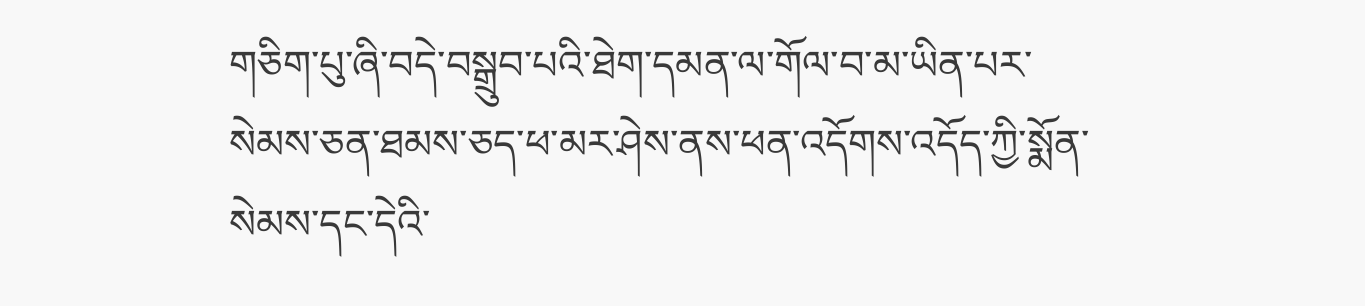གཅིག་པུ་ཞི་བདེ་བསྒྲུབ་པའི་ཐེག་དམན་ལ་གོལ་བ་མ་ཡིན་པར་སེམས་ཅན་ཐམས་ཅད་ཕ་མར་ཤེས་ནས་ཕན་འདོགས་འདོད་ཀྱི་སྨོན་སེམས་དང་དེའི་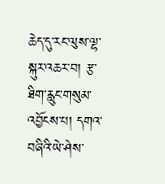ཆེད་དུ་རང་ལུས་ལྷ་སྐུར་འཆར་བ། རྩ་ཐིག་རླུང་གསུམ་འབྱོངས་པ། དགའ་བཞིའི་ཡེ་ཤེས་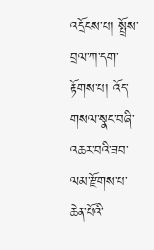འདྲོངས་པ། སྤྲོས་བྲལ་ཀ་དག་རྟོགས་པ། འོད་གསལ་སྣང་བཞི་འཆར་བའི་ཟབ་ལམ་རྫོགས་པ་ཆེན་པོའི་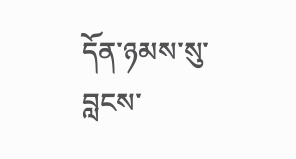དོན་ཉམས་སུ་བླངས་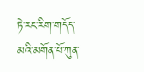ཏེ་རང་རིག་གདོད་མའི་མགོན་པོ་ཀུན་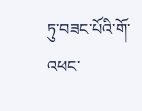ཏུ་བཟང་པོའི་གོ་འཕང་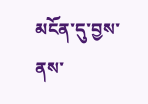མངོན་དུ་བྱས་ནས་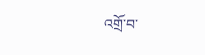འགྲོ་བ་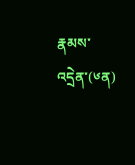རྣམས་འདྲེན་(༦ན)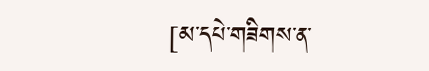[མ་དཔེ་གཟིགས་ན་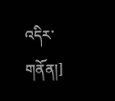འདིར་གནོན།]